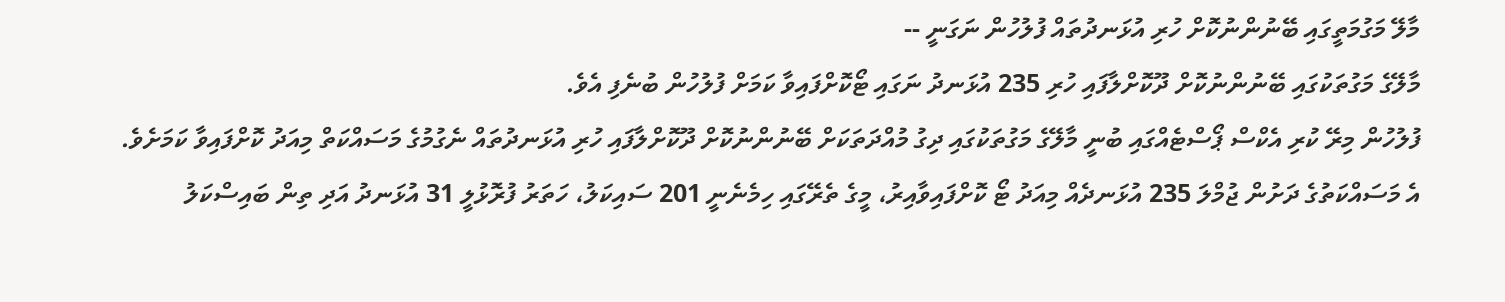މާލޭ މަގުމަތީގައި ބޭނުންނުކޮށް ހުރި އުޅަނދުތައް ފުލުހުން ނަގަނީ --
މާލޭގެ މަގުތަކުގައި ބޭނުންނުކޮށް ދޫކޮށްލާފައި ހުރި 235 އުޅަނދު ނަގައި ޓޯކޮށްފައިވާ ކަމަށް ފުލުހުން ބުނެފި އެވެ.
ފުލުހުން މިރޭ ކުރި އެކްސް ޕޯސްޓެއްގައި ބުނީ މާލޭގެ މަގުތަކުގައި ދިގު މުއްދަތަކަށް ބޭނުންނުކޮށް ދޫކޮށްލާފައި ހުރި އުޅަނދުތައް ނެގުމުގެ މަސައްކަތް މިއަދު ކޮށްފައިވާ ކަމަށެވެ.
އެ މަސައްކަތުގެ ދަށުން ޖުމްލަ 235 އުޅަނދެއް މިއަދު ޓޯ ކޮށްފައިވާއިރު، މީގެ ތެރޭގައި ހިމެނެނީ 201 ސައިކަލު، ހަތަރު ފުރޮޅުލީ 31 އުޅަނދު އަދި ތިން ބައިސްކަލު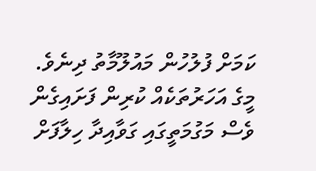ކަމަށް ފުލުހުން މައުލޫމާތު ދިނެވެ.
މީގެ އަހަރުތަކެއް ކުރިން ފަށައިގެން ވެސް މަގުމަތީގައި ގަވާއިދާ ހިލާފަށް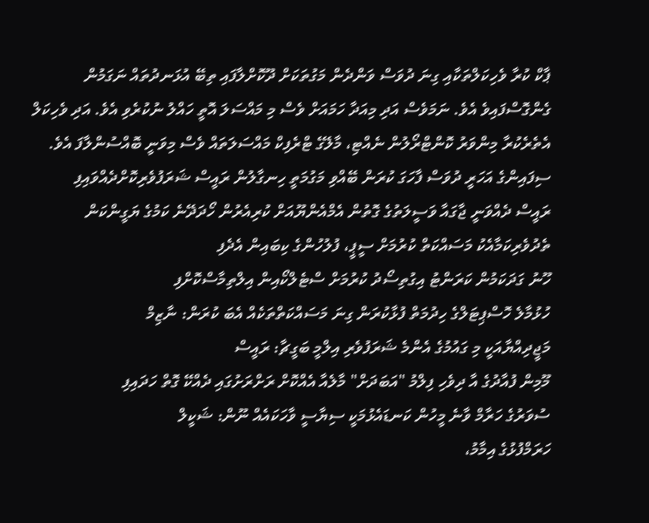ޕާކް ކުރާ ވެހިކަލްތަކާއި ގިނަ ދުވަސް ވަންދެން މަގުތަކަށް ދޫކޮށްލާފައި ތިބޭ އުޅަނދުތައް ނަގަމުން ގެންގޮސްފައިވެ އެވެ. ނަމަވެސް އަދި މިއަދާ ހަމައަށް ވެސް މި މައްސަލަ އޮތީ ހައްލު ނުކުރެވި އެވެ. އަދި ވެހިކަލް އެތެރެކުރާ މިންވަރު ކޮންޓްރޯލުން ނެއްޓި، މާލޭގެ ޓްރެފިކް މައްސަލަތައް ވެސް މިވަނީ ބޮއްސުންލާފަ އެވެ.
ސިފައިންގެ އަހަރީ ދުވަސް ފާހަގަ ކުރަން ބޭއްވި މަގުމަތީ ހިނގާލުން ރައީސް ޝަރަފުވެރިކޮށްދެއްވައިފި
ރައީސް ދެއްވަނީ ޖާގައާ ވަސީލަތުގެ ގޮތުން އެމްއެންޔޫއަށް ކުރިއެރުން ހޯދަދޭނެ ކަމުގެ ޔަގީންކަން
ތެދުވެރިކަމާއެކު މަސައްކަތް ކުރުމަށް ސީޕީ، ފުލުހުންގެ ކިބައިން އެދެފި
ހޫނު ގަދަކަމުން ކަރަންޓު އިގުތިސޯދު ކުރުމަށް ސްޓެލްކޯއިން އިލްތިމާސްކޮށްފި
ހުޅުމާލެ ހޮސްޕިޓަލްގެ ހިދުމަތް ފުޅާކުރަން ގިނަ މަސައްކަތްތަކެއް އެބަ ކުރަން: ނާޒިމް
މަޖީދިއްޔާއަކީ މި ގައުމުގެ އެންމެ ޝަރަފުވެރި އިލްމީ ބަގީޗާ: ރައީސް
މޫމިން ފުއާދުގެ އާ ދިވެހި ފިލްމު "އަބަދަށް" މާލެއާ އެއްކޮށް ރަށްރަށުގައި ދެއްކޭ ގޮތް ހަދައިފި
ސުވަރުގެ ހަރާމް ވާނެ މީހުން ކަނޑައެޅުމަކީ ސިޔާސީ ވާހަކައެއް ނޫން: ޝަކީލް
ހަރަމްފުޅުގެ އިމާމު،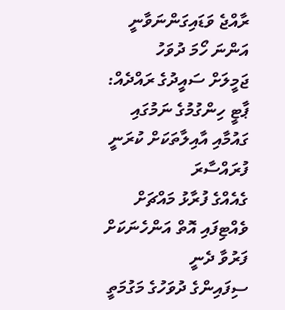ރާއްޖެ ވަޑައިގަންނަވާނީ އަންނަ ހޯމަ ދުވަހު
ޖަމީލަށް ސައީދުގެ ރައްދެއް: ޕާޓީ ހިންގުމުގެ ނަމުގައި ގައުމާއި އާއިލާތަކަށް ކުރަނީ ފުރައްސާރަ
ގެއެއްގެ ފުރާޅު މައްޗަށް ވެއްޓިފައި އޮތް އަންހެނަކަށް ފަރުވާ ދެނީ
ސިފައިންގެ ދުވަހުގެ މަގުމަތީ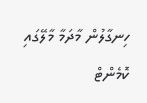ހިނގާލުން މާދަމާ މާލޭގައި
ކޮމެންޓް